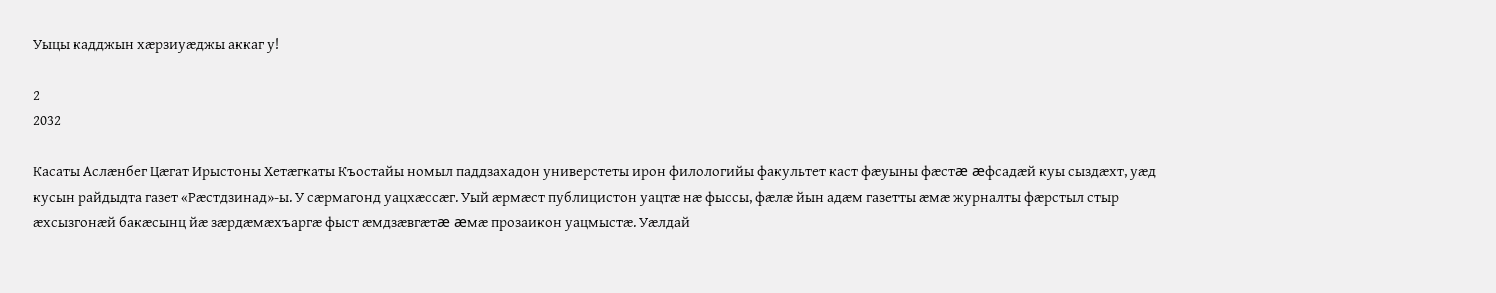Уыцы кадджын хæрзиуæджы аккаг у!

2
2032

Касаты Аслæнбег Цæгат Ирыстоны Хетæгкаты Къостайы номыл паддзахадон универстеты ирон филологийы факультет каст фæуыны фæстæ æфсадæй куы сыздæхт, уæд кусын райдыдта газет «Рæстдзинад»-ы. У сæрмагонд уацхæссæг. Уый æрмæст публицистон уацтæ нæ фыссы, фæлæ йын адæм газетты æмæ журналты фæрстыл стыр æхсызгонæй бакæсынц йæ зæрдæмæхъаргæ фыст æмдзæвгæтæ æмæ прозаикон уацмыстæ. Уæлдай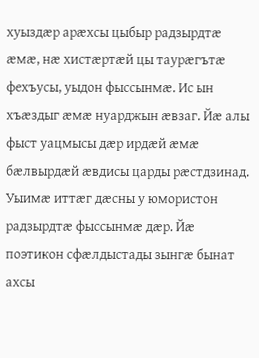хуыздæр арæхсы цыбыр радзырдтæ æмæ, нæ хистæртæй цы таурæгътæ фехъусы, уыдон фыссынмæ. Ис ын хъæздыг æмæ нуарджын æвзаг. Йæ алы фыст уацмысы дæр ирдæй æмæ бæлвырдæй æвдисы царды рæстдзинад. Уыимæ иттæг дæсны у юмористон радзырдтæ фыссынмæ дæр. Йæ поэтикон сфæлдыстады зынгæ бынат ахсы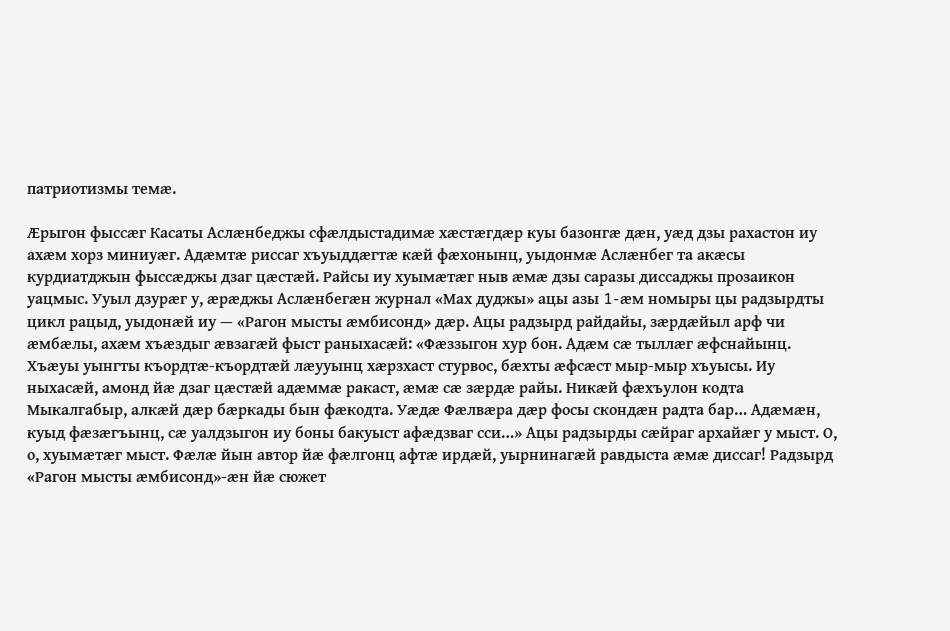патриотизмы темæ.

Æрыгон фыссæг Касаты Аслæнбеджы сфæлдыстадимæ хæстæгдæр куы базонгæ дæн, уæд дзы рахастон иу ахæм хорз миниуæг. Адæмтæ риссаг хъуыддæгтæ кæй фæхонынц, уыдонмæ Аслæнбег та акæсы курдиатджын фыссæджы дзаг цæстæй. Райсы иу хуымæтæг ныв æмæ дзы саразы диссаджы прозаикон уацмыс. Ууыл дзурæг у, æрæджы Аслæнбегæн журнал «Мах дуджы» ацы азы 1-æм номыры цы радзырдты цикл рацыд, уыдонæй иу — «Рагон мысты æмбисонд» дæр. Ацы радзырд райдайы, зæрдæйыл арф чи æмбæлы, ахæм хъæздыг æвзагæй фыст раныхасæй: «Фæззыгон хур бон. Адæм сæ тыллæг æфснайынц. Хъæуы уынгты къордтæ-къордтæй лæууынц хæрзхаст стурвос, бæхты æфсæст мыр-мыр хъуысы. Иу ныхасæй, амонд йæ дзаг цæстæй адæммæ ракаст, æмæ сæ зæрдæ райы. Никæй фæхъулон кодта Мыкалгабыр, алкæй дæр бæркады бын фæкодта. Уæдæ Фæлвæра дæр фосы скондæн радта бар… Адæмæн, куыд фæзæгъынц, сæ уалдзыгон иу боны бакуыст афæдзваг сси…» Ацы радзырды сæйраг архайæг у мыст. О, о, хуымæтæг мыст. Фæлæ йын автор йæ фæлгонц афтæ ирдæй, уырнинагæй равдыста æмæ диссаг! Радзырд «Рагон мысты æмбисонд»-æн йæ сюжет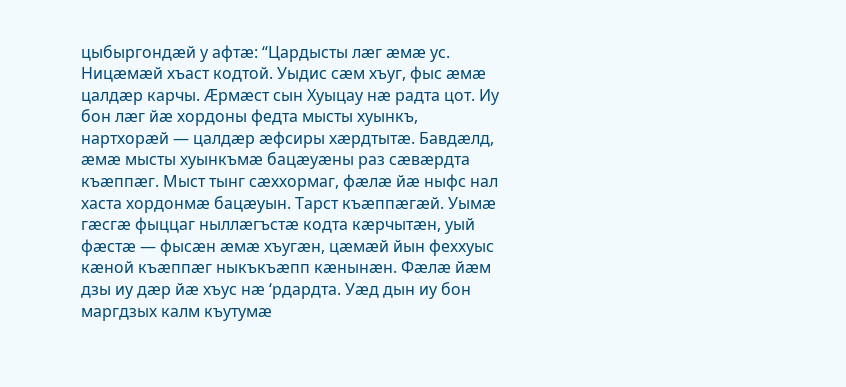цыбыргондæй у афтæ: “Цардысты лæг æмæ ус. Ницæмæй хъаст кодтой. Уыдис сæм хъуг, фыс æмæ цалдæр карчы. Æрмæст сын Хуыцау нæ радта цот. Иу бон лæг йæ хордоны федта мысты хуынкъ, нартхорæй — цалдæр æфсиры хæрдтытæ. Бавдæлд, æмæ мысты хуынкъмæ бацæуæны раз сæвæрдта къæппæг. Мыст тынг сæххормаг, фæлæ йæ ныфс нал хаста хордонмæ бацæуын. Тарст къæппæгæй. Уымæ гæсгæ фыццаг ныллæгъстæ кодта кæрчытæн, уый фæстæ — фысæн æмæ хъугæн, цæмæй йын феххуыс кæной къæппæг ныкъкъæпп кæнынæн. Фæлæ йæм дзы иу дæр йæ хъус нæ ‘рдардта. Уæд дын иу бон маргдзых калм къутумæ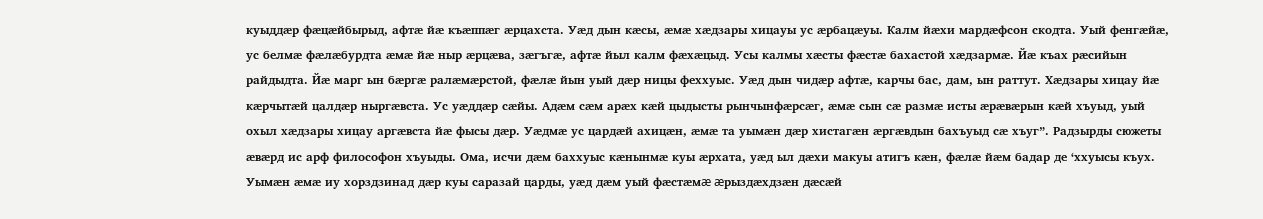куыддæр фæцæйбырыд, афтæ йæ къæппæг æрцахста. Уæд дын кæсы, æмæ хæдзары хицауы ус æрбацæуы. Калм йæхи мардæфсон скодта. Уый фенгæйæ, ус белмæ фæлæбурдта æмæ йæ ныр æрцæва, зæгъгæ, афтæ йыл калм фæхæцыд. Усы калмы хæсты фæстæ бахастой хæдзармæ. Йæ къах рæсийын райдыдта. Йæ марг ын бæргæ ралæмæрстой, фæлæ йын уый дæр ницы феххуыс. Уæд дын чидæр афтæ, карчы бас, дам, ын раттут. Хæдзары хицау йæ кæрчытæй цалдæр ныргæвста. Ус уæддæр сæйы. Адæм сæм арæх кæй цыдысты рынчынфæрсæг, æмæ сын сæ размæ исты æрæвæрын кæй хъуыд, уый охыл хæдзары хицау аргæвста йæ фысы дæр. Уæдмæ ус цардæй ахицæн, æмæ та уымæн дæр хистагæн æргæвдын бахъуыд сæ хъуг”. Радзырды сюжеты æвæрд ис арф философон хъуыды. Ома, исчи дæм баххуыс кæнынмæ куы æрхата, уæд ыл дæхи макуы атигъ кæн, фæлæ йæм бадар де ‘ххуысы къух. Уымæн æмæ иу хорздзинад дæр куы саразай царды, уæд дæм уый фæстæмæ æрыздæхдзæн дæсæй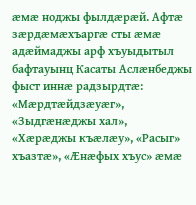æмæ ноджы фылдæрæй. Афтæ зæрдæмæхъаргæ сты æмæ адæймаджы арф хъуыдытыл бафтауынц Касаты Аслæнбеджы фыст иннæ радзырдтæ: «Мæрдтæйдзæуæг», «Зыдгæнæджы хал», «Хæрæджы къæлæу», «Расыг» хъазтæ», «Æнæфых хъус» æмæ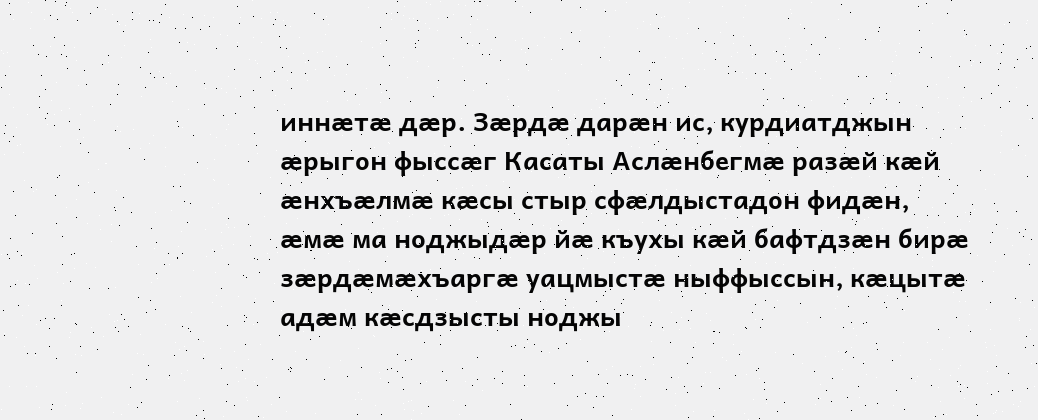иннæтæ дæр. Зæрдæ дарæн ис, курдиатджын æрыгон фыссæг Касаты Аслæнбегмæ разæй кæй æнхъæлмæ кæсы стыр сфæлдыстадон фидæн, æмæ ма ноджыдæр йæ къухы кæй бафтдзæн бирæ зæрдæмæхъаргæ уацмыстæ ныффыссын, кæцытæ адæм кæсдзысты ноджы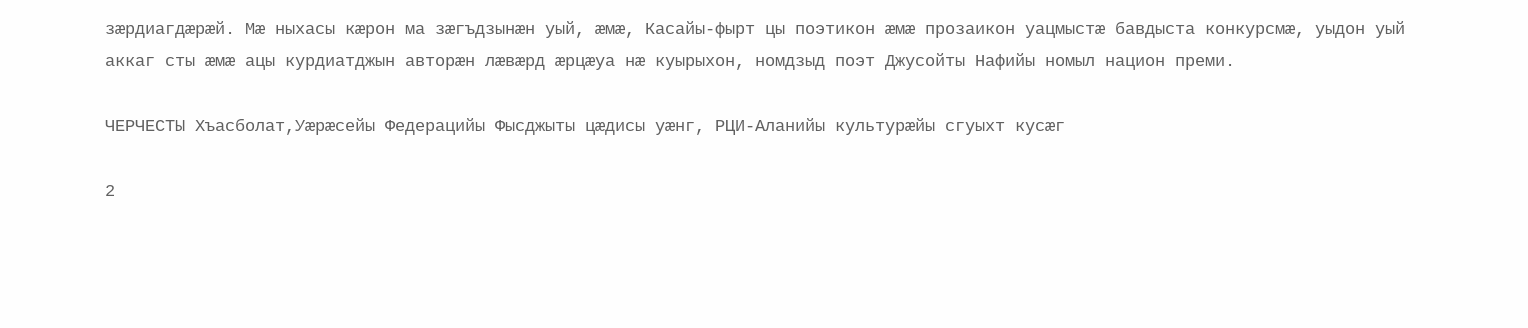зæрдиагдæрæй. Мæ ныхасы кæрон ма зæгъдзынæн уый, æмæ, Касайы-фырт цы поэтикон æмæ прозаикон уацмыстæ бавдыста конкурсмæ, уыдон уый аккаг сты æмæ ацы курдиатджын авторæн лæвæрд æрцæуа нæ куырыхон, номдзыд поэт Джусойты Нафийы номыл национ преми.

ЧЕРЧЕСТЫ Хъасболат,Уæрæсейы Федерацийы Фысджыты цæдисы уæнг, РЦИ-Аланийы культурæйы сгуыхт кусæг

2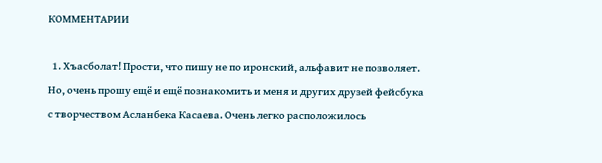КОММЕНТАРИИ

  1. Хъасболат! Прости, что пишу не по иронский, альфавит не позволяет. Но, очень прошу ещё и ещё познакомить и меня и других друзей фейсбука с творчеством Асланбека Касаева. Очень легко расположилось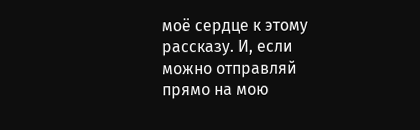моё сердце к этому рассказу. И, если можно отправляй прямо на мою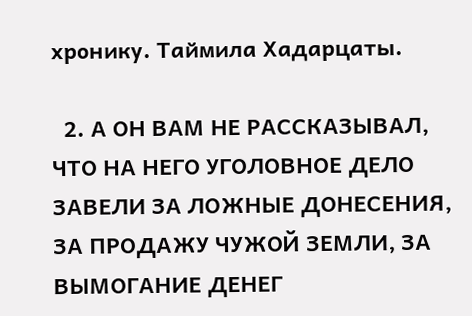хронику. Таймила Хадарцаты.

  2. А ОН ВАМ НЕ РАССКАЗЫВАЛ, ЧТО НА НЕГО УГОЛОВНОЕ ДЕЛО ЗАВЕЛИ ЗА ЛОЖНЫЕ ДОНЕСЕНИЯ, ЗА ПРОДАЖУ ЧУЖОЙ ЗЕМЛИ, ЗА ВЫМОГАНИЕ ДЕНЕГ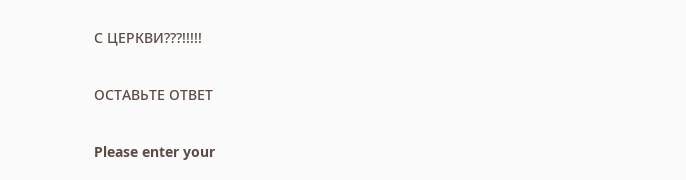С ЦЕРКВИ???!!!!!

ОСТАВЬТЕ ОТВЕТ

Please enter your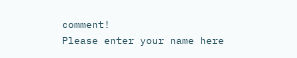comment!
Please enter your name here